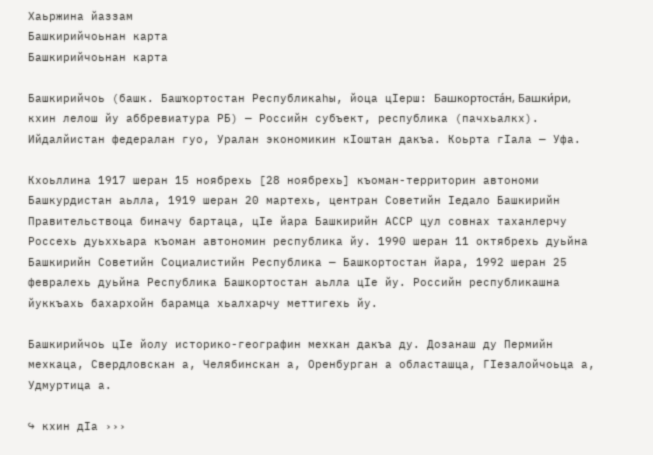Хаьржина йаззам
Башкирийчоьнан карта
Башкирийчоьнан карта

Башкирийчоь (башк. Башҡортостан Республикаһы, йоца цӀерш: Башкортоста́н, Башки́ри, кхин лелош йу аббревиатура РБ) — Российн субъект, республика (пачхьалкх). Ийдалйистан федералан гуо, Уралан экономикин кӀоштан дакъа. Коьрта гӀала — Уфа.

Кхоьллина 1917 шеран 15 ноябрехь [28 ноябрехь] къоман-территорин автономи Башкурдистан аьлла, 1919 шеран 20 мартехь, центран Советийн Ӏедало Башкирийн Правительствоца биначу бартаца, цӀе йара Башкирийн АССР цул совнах таханлерчу Россехь дуьххьара къоман автономин республика йу. 1990 шеран 11 октябрехь дуьйна Башкирийн Советийн Социалистийн Республика — Башкортостан йара, 1992 шеран 25 февралехь дуьйна Республика Башкортостан аьлла цӀе йу. Российн республикашна йуккъахь бахархойн барамца хьалхарчу меттигехь йу.

Башкирийчоь цӀе йолу историко-географин мехкан дакъа ду. Дозанаш ду Пермийн мехкаца, Свердловскан а, Челябинскан а, Оренбурган а областашца, ГӀезалойчоьца а, Удмуртица а.

↪ кхин дӀа ›››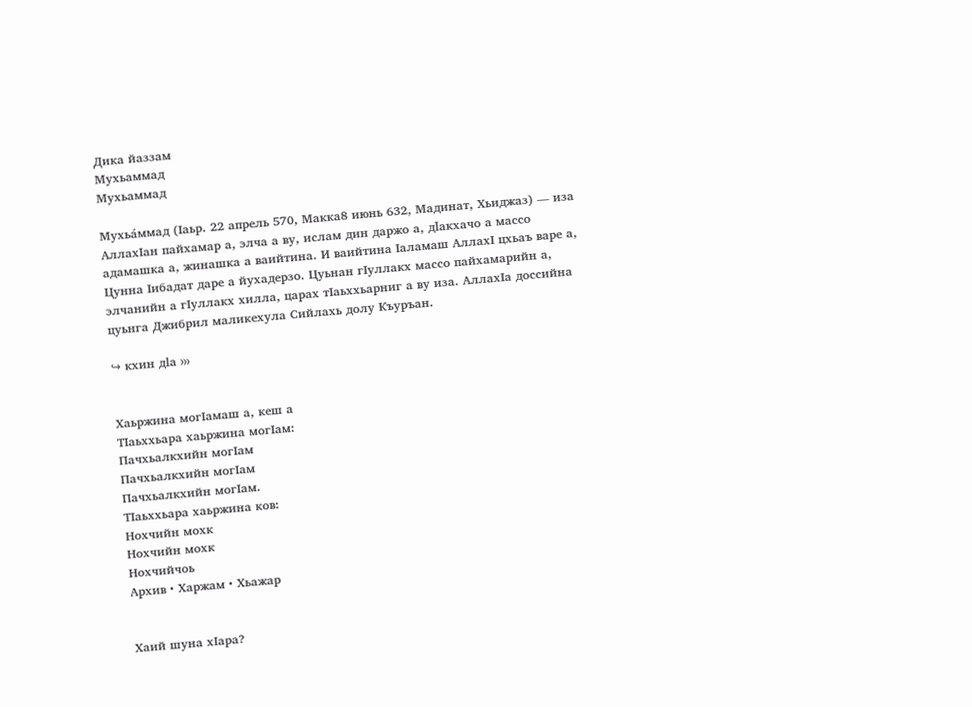Дика йаззам
Мухьаммад
Мухьаммад

Мухьа́ммад (Ӏаьр. 22 апрель 570, Макка8 июнь 632, Мадинат, Хьиджаз) — иза АллахӀан пайхамар а, элча а ву, ислам дин даржо а, дӏакхачо а массо адамашка а, жинашка а ваийтина. И ваийтина Ӏаламаш АллахӀ цхьаъ варе а, Цунна Ӏибадат даре а йухадерзо. Цуьнан гӀуллакх массо пайхамарийн а, элчанийн а гӀуллакх хилла, царах тӀаьххьарниг а ву иза. АллахӀа доссийна цуьнга Джибрил маликехула Сийлахь долу Къуръан.

↪ кхин дlа ›››


Хаьржина могӀамаш а, кеш а
ТӀаьххьара хаьржина могӀам:
Пачхьалкхийн могӀам
Пачхьалкхийн могӀам
Пачхьалкхийн могӀам.
ТӀаьххьара хаьржина ков:
Нохчийн мохк
Нохчийн мохк
Нохчийчоь
Архив • Харжам • Хьажар


Хаий шуна хӀара?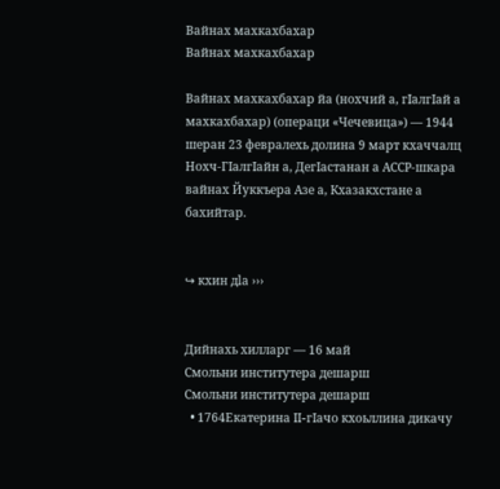Вайнах махкахбахар
Вайнах махкахбахар

Вайнах махкахбахар йа (нохчий а, гӀалгӀай а махкахбахар) (операци «Чечевица») — 1944 шеран 23 февралехь долина 9 март кхаччалц Нохч-ГӀалгӀайн а, ДегӀастанан а АССР-шкара вайнах Йуккъера Азе а, Кхазакхстане а бахийтар.


↪ кхин дlа ›››


Дийнахь хилларг — 16 май
Смольни институтера дешарш
Смольни институтера дешарш
  • 1764Екатерина II-гӀачо кхоьллина дикачу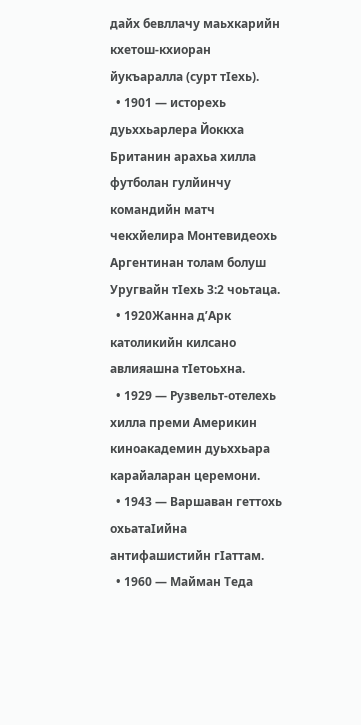дайх бевллачу маьхкарийн кхетош-кхиоран йукъаралла (сурт тӀехь).
  • 1901 — исторехь дуьххьарлера Йоккха Британин арахьа хилла футболан гулйинчу командийн матч чекхйелира Монтевидеохь Аргентинан толам болуш Уругвайн тӀехь 3:2 чоьтаца.
  • 1920Жанна д’Арк католикийн килсано авлияашна тӀетоьхна.
  • 1929 — Рузвельт-отелехь хилла преми Америкин киноакадемин дуьххьара карайаларан церемони.
  • 1943 — Варшаван геттохь охьатаӀийна антифашистийн гӀаттам.
  • 1960 — Майман Теда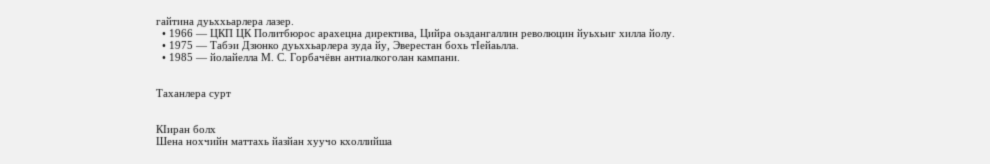гайтина дуьххьарлера лазер.
  • 1966 — ЦКП ЦК Политбюрос арахецна директива, Цийра оьздангаллин революцин йуьхьиг хилла йолу.
  • 1975 — Табэи Дзюнко дуьххьарлера зуда йу, Эверестан бохь тӀейаьлла.
  • 1985 — йолайелла М. С. Горбачёвн антиалкоголан кампани.


Таханлера сурт


КӀиран болх
Шена нохчийн маттахь йазйан хуучо кхоллийша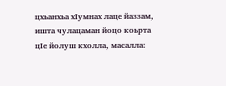цхьанхьа хӀумнах лаце йаззам, ишта чулацаман йоцо коьрта цӀе йолуш кхолла, масалла: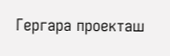Гергара проекташ